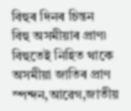বিহুৰ দিনৰ চিন্তন
বিহু অসমীয়াৰ প্ৰাণ৷ বিহুতেই নিহিত থাকে অসমীয়া জাতিৰ প্ৰাণ স্পন্দন,আৱেগ,জাতীয়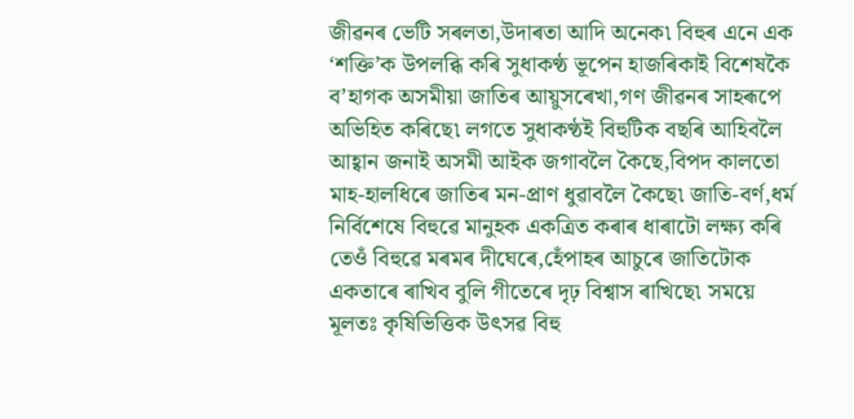জীৱনৰ ভেটি সৰলতা,উদাৰতা আদি অনেক৷ বিহুৰ এনে এক ‘শক্তি’ক উপলব্ধি কৰি সুধাকণ্ঠ ভূপেন হাজৰিকাই বিশেষকৈ ব’হাগক অসমীয়া জাতিৰ আয়ুসৰেখা,গণ জীৱনৰ সাহৰূপে অভিহিত কৰিছে৷ লগতে সুধাকণ্ঠই বিহুটিক বছৰি আহিবলৈ আহ্বান জনাই অসমী আইক জগাবলৈ কৈছে,বিপদ কালতো মাহ-হালধিৰে জাতিৰ মন-প্ৰাণ ধুৱাবলৈ কৈছে৷ জাতি-বৰ্ণ,ধৰ্ম নিৰ্বিশেষে বিহুৱে মানুহক একত্ৰিত কৰাৰ ধাৰাটো লক্ষ্য কৰি তেওঁ বিহুৱে মৰমৰ দীঘেৰে,হেঁপাহৰ আচুৰে জাতিটোক একতাৰে ৰাখিব বুলি গীতেৰে দৃঢ় বিশ্বাস ৰাখিছে৷ সময়ে মূলতঃ কৃষিভিত্তিক উৎসৱ বিহু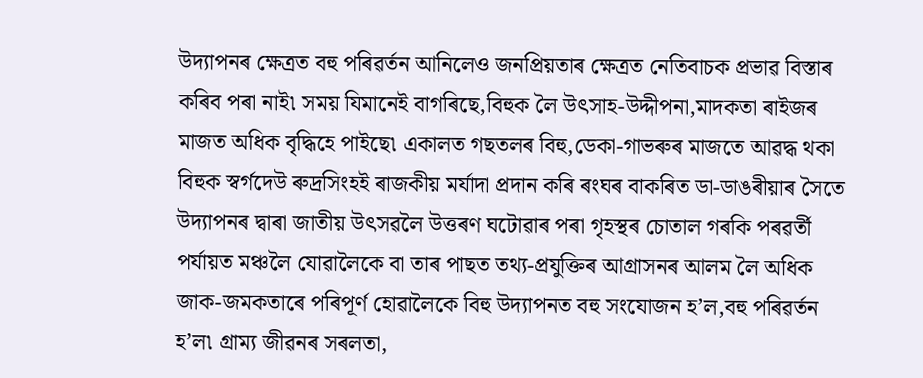উদ্যাপনৰ ক্ষেত্ৰত বহু পৰিৱৰ্তন আনিলেও জনপ্ৰিয়তাৰ ক্ষেত্ৰত নেতিবাচক প্ৰভাৱ বিস্তাৰ কৰিব পৰা নাই৷ সময় যিমানেই বাগৰিছে,বিহুক লৈ উৎসাহ-উদ্দীপনা,মাদকতা ৰাইজৰ মাজত অধিক বৃদ্ধিহে পাইছে৷ একালত গছতলৰ বিহু,ডেকা-গাভৰুৰ মাজতে আৱদ্ধ থকা বিহুক স্বৰ্গদেউ ৰুদ্ৰসিংহই ৰাজকীয় মৰ্যাদা প্ৰদান কৰি ৰংঘৰ বাকৰিত ডা-ডাঙৰীয়াৰ সৈতে উদ্যাপনৰ দ্বাৰা জাতীয় উৎসৱলৈ উত্তৰণ ঘটোৱাৰ পৰা গৃহস্থৰ চোতাল গৰকি পৰৱৰ্তী পৰ্যায়ত মঞ্চলৈ যোৱালৈকে বা তাৰ পাছত তথ্য-প্ৰযুক্তিৰ আগ্ৰাসনৰ আলম লৈ অধিক জাক-জমকতাৰে পৰিপূৰ্ণ হোৱালৈকে বিহু উদ্যাপনত বহু সংযোজন হ’ল,বহু পৰিৱৰ্তন হ’ল৷ গ্ৰাম্য জীৱনৰ সৰলতা,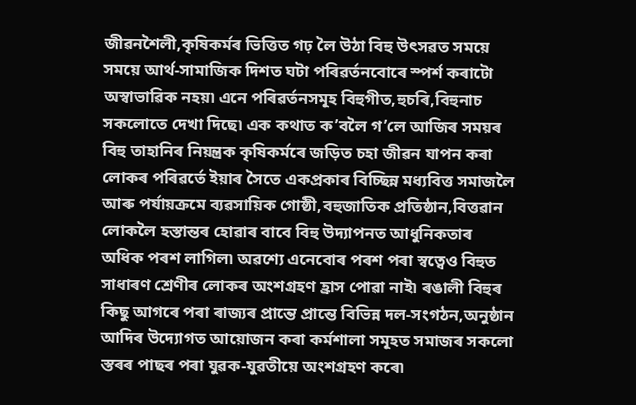জীৱনশৈলী,কৃষিকৰ্মৰ ভিত্তিত গঢ় লৈ উঠা বিহু উৎসৱত সময়ে সময়ে আৰ্থ-সামাজিক দিশত ঘটা পৰিৱৰ্তনবোৰে স্পৰ্শ কৰাটো অস্বাভাৱিক নহয়৷ এনে পৰিৱৰ্তনসমূহ বিহুগীত,হুচৰি,বিহুনাচ সকলোতে দেখা দিছে৷ এক কথাত ক’বলৈ গ’লে আজিৰ সময়ৰ বিহু তাহানিৰ নিয়ন্ত্ৰক কৃষিকৰ্মৰে জড়িত চহা জীৱন যাপন কৰা লোকৰ পৰিৱৰ্তে ইয়াৰ সৈতে একপ্ৰকাৰ বিচ্ছিন্ন মধ্যবিত্ত সমাজলৈ আৰু পৰ্যায়ক্ৰমে ব্যৱসায়িক গোষ্ঠী,বহুজাতিক প্ৰতিষ্ঠান,বিত্তৱান লোকলৈ হস্তান্তৰ হোৱাৰ বাবে বিহু উদ্যাপনত আধুনিকতাৰ অধিক পৰশ লাগিল৷ অৱশ্যে এনেবোৰ পৰশ পৰা স্বত্বেও বিহুত সাধাৰণ শ্ৰেণীৰ লোকৰ অংশগ্ৰহণ হ্ৰাস পোৱা নাই৷ ৰঙালী বিহুৰ কিছু আগৰে পৰা ৰাজ্যৰ প্ৰান্তে প্ৰান্তে বিভিন্ন দল-সংগঠন,অনুষ্ঠান আদিৰ উদ্যোগত আয়োজন কৰা কৰ্মশালা সমূহত সমাজৰ সকলো স্তৰৰ পাছৰ পৰা যুৱক-যুৱতীয়ে অংশগ্ৰহণ কৰে৷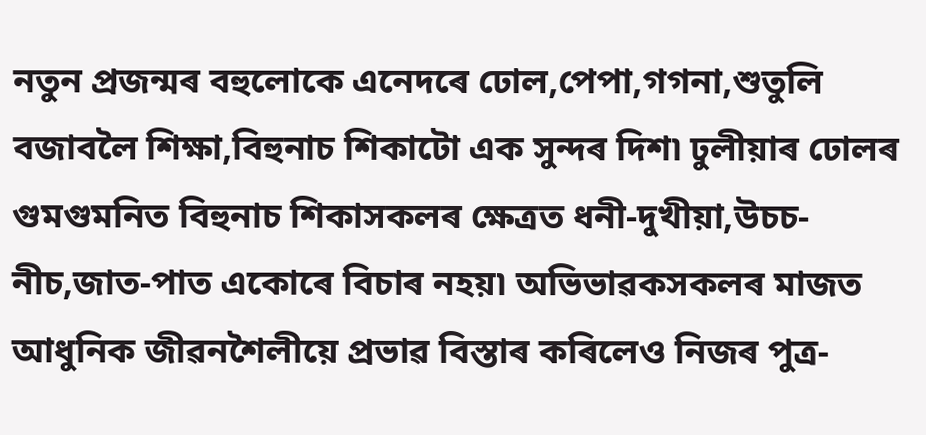নতুন প্ৰজন্মৰ বহুলোকে এনেদৰে ঢোল,পেপা,গগনা,শুতুলি বজাবলৈ শিক্ষা,বিহুনাচ শিকাটো এক সুন্দৰ দিশ৷ ঢুলীয়াৰ ঢোলৰ গুমগুমনিত বিহুনাচ শিকাসকলৰ ক্ষেত্ৰত ধনী-দুখীয়া,উচচ-নীচ,জাত-পাত একোৰে বিচাৰ নহয়৷ অভিভাৱকসকলৰ মাজত আধুনিক জীৱনশৈলীয়ে প্ৰভাৱ বিস্তাৰ কৰিলেও নিজৰ পুত্ৰ-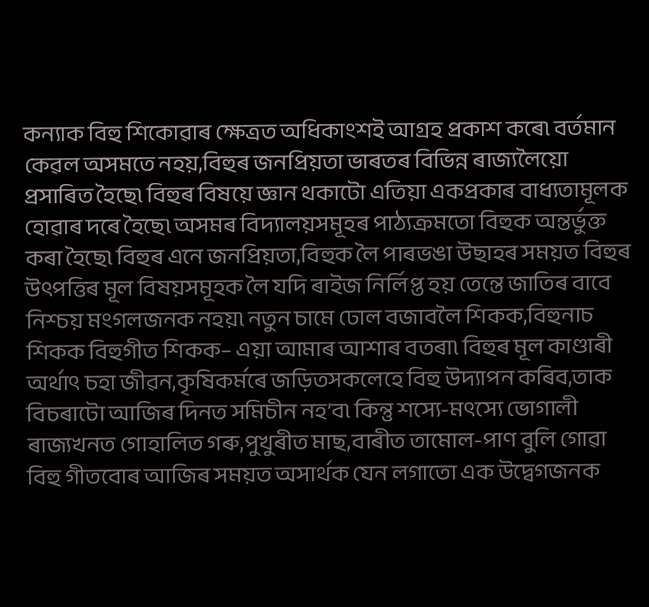কন্যাক বিহু শিকোৱাৰ ক্ষেত্ৰত অধিকাংশই আগ্ৰহ প্ৰকাশ কৰে৷ বৰ্তমান কেৱল অসমতে নহয়,বিহুৰ জনপ্ৰিয়তা ভাৰতৰ বিভিন্ন ৰাজ্যলৈয়ো প্ৰসাৰিত হৈছে৷ বিহুৰ বিষয়ে জ্ঞান থকাটো এতিয়া একপ্ৰকাৰ বাধ্যতামূলক হোৱাৰ দৰে হৈছে৷ অসমৰ বিদ্যালয়সমূহৰ পাঠ্যক্ৰমতো বিহুক অন্তৰ্ভুক্ত কৰা হৈছে৷ বিহুৰ এনে জনপ্ৰিয়তা,বিহুক লৈ পাৰভঙা উছাহৰ সময়ত বিহুৰ উৎপত্তিৰ মূল বিষয়সমূহক লৈ যদি ৰাইজ নিৰ্লিপ্ত হয় তেন্তে জাতিৰ বাবে নিশ্চয় মংগলজনক নহয়৷ নতুন চামে ঢোল বজাবলৈ শিকক,বিহুনাচ শিকক বিহুগীত শিকক– এয়া আমাৰ আশাৰ বতৰা৷ বিহুৰ মূল কাণ্ডাৰী অৰ্থাৎ চহা জীৱন,কৃষিকৰ্মৰে জড়িতসকলেহে বিহু উদ্যাপন কৰিব,তাক বিচৰাটো আজিৰ দিনত সমিচীন নহ’ব৷ কিন্তু শস্যে-মৎস্যে ভোগালী ৰাজ্যখনত গোহালিত গৰু,পুখুৰীত মাছ,বাৰীত তামোল-পাণ বুলি গোৱা বিহু গীতবোৰ আজিৰ সময়ত অসাৰ্থক যেন লগাতো এক উদ্বেগজনক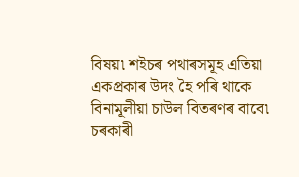বিষয়৷ শইচৰ পথাৰসমূহ এতিয়া একপ্ৰকাৰ উদং হৈ পৰি থাকে বিনামূলীয়া চাউল বিতৰণৰ বাবে৷ চৰকাৰী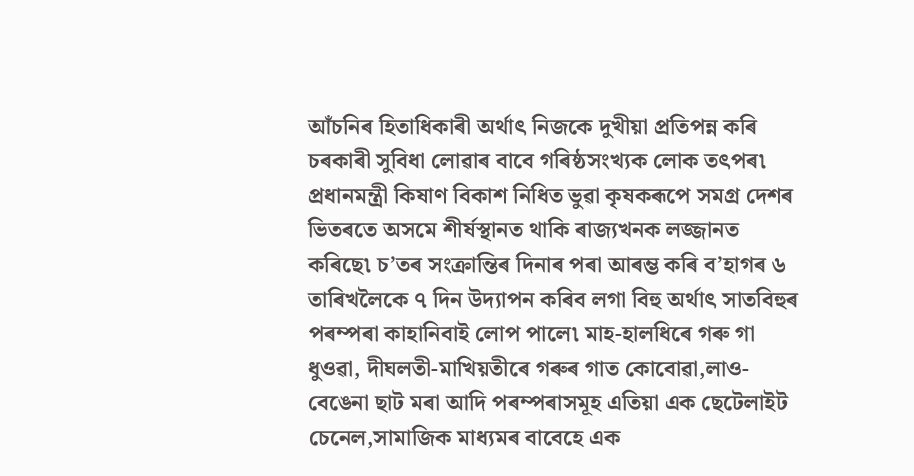আঁচনিৰ হিতাধিকাৰী অৰ্থাৎ নিজকে দুখীয়া প্ৰতিপন্ন কৰি চৰকাৰী সুবিধা লোৱাৰ বাবে গৰিষ্ঠসংখ্যক লোক তৎপৰ৷ প্ৰধানমন্ত্ৰী কিষাণ বিকাশ নিধিত ভুৱা কৃষকৰূপে সমগ্ৰ দেশৰ ভিতৰতে অসমে শীৰ্ষস্থানত থাকি ৰাজ্যখনক লজ্জানত কৰিছে৷ চ’তৰ সংক্ৰান্তিৰ দিনাৰ পৰা আৰম্ভ কৰি ব’হাগৰ ৬ তাৰিখলৈকে ৭ দিন উদ্যাপন কৰিব লগা বিহু অৰ্থাৎ সাতবিহুৰ পৰম্পৰা কাহানিবাই লোপ পালে৷ মাহ-হালধিৰে গৰু গা ধুওৱা, দীঘলতী-মাখিয়তীৰে গৰুৰ গাত কোবোৱা,লাও-বেঙেনা ছাট মৰা আদি পৰম্পৰাসমূহ এতিয়া এক ছেটেলাইট চেনেল,সামাজিক মাধ্যমৰ বাবেহে এক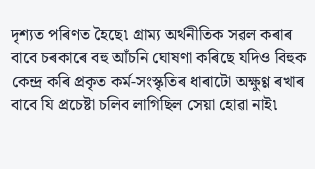দৃশ্যত পৰিণত হৈছে৷ গ্ৰাম্য অৰ্থনীতিক সৱল কৰাৰ বাবে চৰকাৰে বহু আঁচনি ঘোষণা কৰিছে যদিও বিহুক কেন্দ্ৰ কৰি প্ৰকৃত কৰ্ম-সংস্কৃতিৰ ধাৰাটো অক্ষুণ্ণ ৰখাৰ বাবে যি প্ৰচেষ্টা চলিব লাগিছিল সেয়া হোৱা নাই৷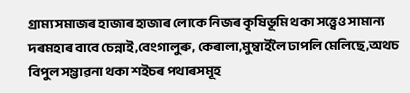গ্ৰাম্য সমাজৰ হাজাৰ হাজাৰ লোকে নিজৰ কৃষিভূমি থকা সত্ত্বেও সামান্য দৰমহাৰ বাবে চেন্নাই,বেংগালুৰু, কেৰালা,মুম্বাইলৈ ঢাপলি মেলিছে,অথচ বিপুল সম্ভাৱনা থকা শইচৰ পথাৰসমূহ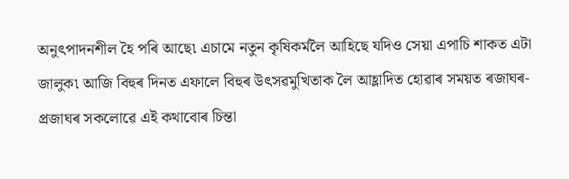অনুৎপাদনশীল হৈ পৰি আছে৷ এচামে নতুন কৃষিকৰ্মলৈ আহিছে যদিও সেয়া এপাচি শাকত এটা জালুক৷ আজি বিহুৰ দিনত এফালে বিহুৰ উৎসৱমুখিতাক লৈ আহ্লাদিত হোৱাৰ সময়ত ৰজাঘৰ-প্ৰজাঘৰ সকলোৱে এই কথাবোৰ চিন্তা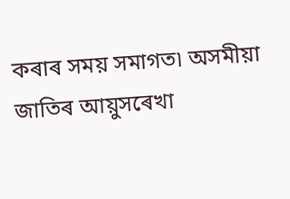কৰাৰ সময় সমাগত৷ অসমীয়া জাতিৰ আয়ুসৰেখা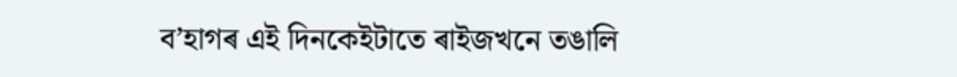ব’হাগৰ এই দিনকেইটাতে ৰাইজখনে তঙালি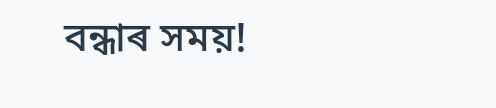বন্ধাৰ সময়!